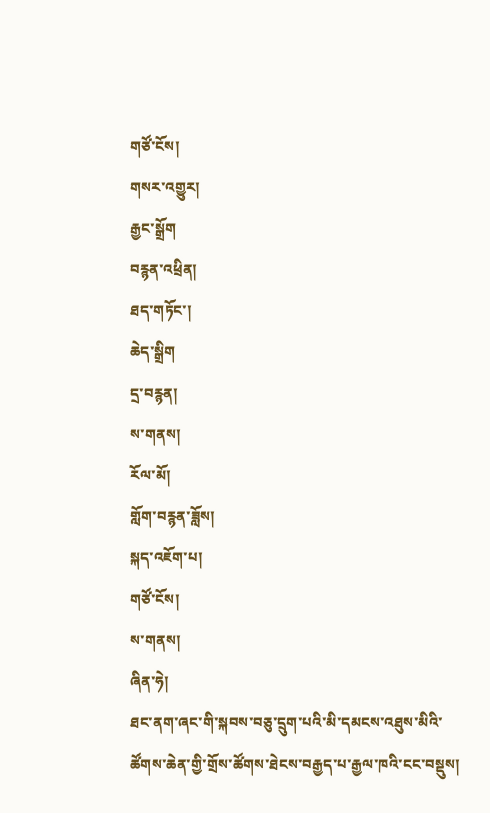གཙོ་ངོས།
གསར་འགྱུར།
རྒྱང་སྒྲོག
བརྙན་འཕྲིན།
ཐད་གཏོང་།
ཆེད་སྒྲིག
དྲ་བརྙན།
ས་གནས།
རོལ་མོ།
གློག་བརྙན་ཟློས།
སྐད་འཇོག་པ།
གཙོ་ངོས།
ས་གནས།
ཞིན་ཧེ།
ཐང་ནག་ཞང་གི་སྐབས་བཅུ་དྲུག་པའི་མི་དམངས་འཐུས་མིའི་ཚོགས་ཆེན་གྱི་གྲོས་ཚོགས་ཐེངས་བརྒྱད་པ་རྒྱལ་ཁའི་ངང་བསྡུས།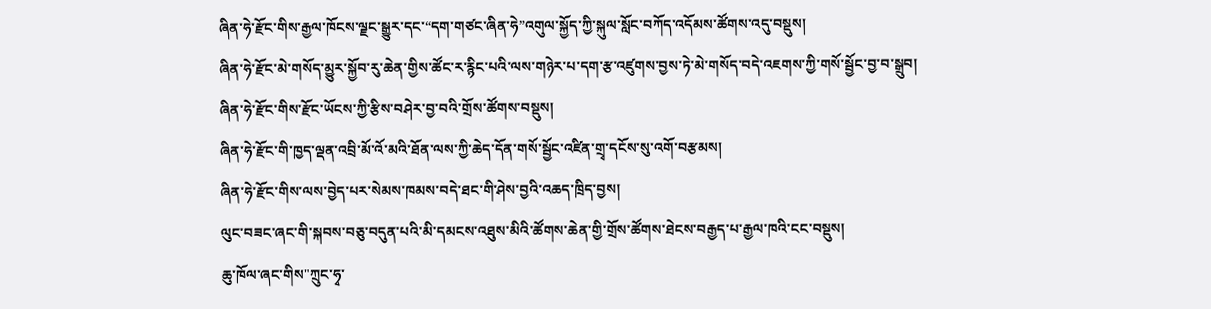ཞིན་ཧེ་རྫོང་གིས་རྒྱལ་ཁོངས་ལྗང་སྒྱུར་དང་“དག་གཙང་ཞིན་ཧེ”འགུལ་སྐྱོད་ཀྱི་སྐུལ་སློང་བཀོད་འདོམས་ཚོགས་འདུ་བསྡུས།
ཞིན་ཧེ་རྫོང་མེ་གསོད་མྱུར་སྐྱོབ་རུ་ཆེན་གྱིས་ཚོང་ར་རྙིང་པའི་ལས་གཉེར་པ་དག་རྩ་འཛུགས་བྱས་ཏེ་མེ་གསོད་བདེ་འཇགས་ཀྱི་གསོ་སྦྱོང་བྱ་བ་སྒྲུབ།
ཞིན་ཧེ་རྫོང་གིས་རྫོང་ཡོངས་ཀྱི་རྩིས་བཤེར་བྱ་བའི་གྲོས་ཚོགས་བསྡུས།
ཞིན་ཧེ་རྫོང་གི་ཁྱད་ལྡན་འབྲི་མོ་འོ་མའི་ཐོན་ལས་ཀྱི་ཆེད་དོན་གསོ་སྦྱོང་འཛིན་གྲྭ་དངོས་སུ་འགོ་བརྩམས།
ཞིན་ཧེ་རྫོང་གིས་ལས་བྱེད་པར་སེམས་ཁམས་བདེ་ཐང་གི་ཤེས་བྱའི་འཆད་ཁྲིད་བྱས།
ལུང་བཟང་ཞང་གི་སྐབས་བཅུ་བདུན་པའི་མི་དམངས་འཐུས་མིའི་ཚོགས་ཆེན་གྱི་གྲོས་ཚོགས་ཐེངས་བརྒྱད་པ་རྒྱལ་ཁའི་ངང་བསྡུས།
ཆུ་ཁོལ་ཞང་གིས"ཀྲུང་ཧྭ་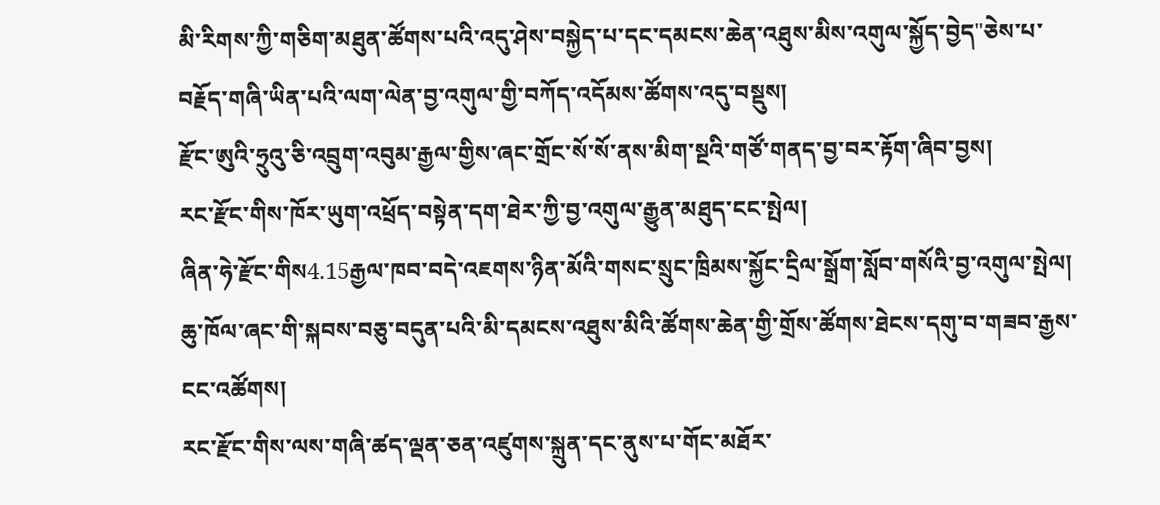མི་རིགས་ཀྱི་གཅིག་མཐུན་ཚོགས་པའི་འདུ་ཤེས་བསྐྱེད་པ་དང་དམངས་ཆེན་འཐུས་མིས་འགུལ་སྐྱོད་བྱེད"ཅེས་པ་བརྗོད་གཞི་ཡིན་པའི་ལག་ལེན་བྱ་འགུལ་གྱི་བཀོད་འདོམས་ཚོགས་འདུ་བསྡུས།
རྫོང་ཨུའི་ཧྲུའུ་ཅི་འབྲུག་འབུམ་རྒྱལ་གྱིས་ཞང་གྲོང་སོ་སོ་ནས་མིག་སྔའི་གཙོ་གནད་བྱ་བར་རྟོག་ཞིབ་བྱས།
རང་རྫོང་གིས་ཁོར་ཡུག་འཕྲོད་བསྟེན་དག་ཐེར་ཀྱི་བྱ་འགུལ་རྒྱུན་མཐུད་ངང་སྤེལ།
ཞིན་ཧེ་རྫོང་གིས4.15རྒྱལ་ཁབ་བདེ་འཇགས་ཉིན་མོའི་གསང་སྲུང་ཁྲིམས་སྐྱོང་དྲིལ་སྒྲོག་སློབ་གསོའི་བྱ་འགུལ་སྤེལ།
ཆུ་ཁོལ་ཞང་གི་སྐབས་བཅུ་བདུན་པའི་མི་དམངས་འཐུས་མིའི་ཚོགས་ཆེན་གྱི་གྲོས་ཚོགས་ཐེངས་དགུ་བ་གཟབ་རྒྱས་ངང་འཚོགས།
རང་རྫོང་གིས་ལས་གཞི་ཚད་ལྡན་ཅན་འཛུགས་སྐྲུན་དང་ནུས་པ་གོང་མཐོར་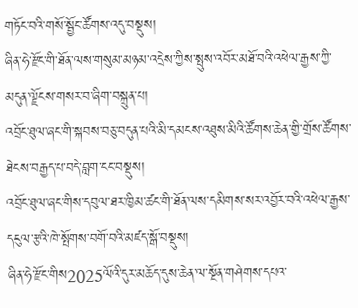གཏོང་བའི་གསོ་སྦྱོང་ཚོགས་འདུ་བསྡུས།
ཞིན་ཧེ་རྫོང་གི་ཐོན་ལས་གསུམ་མཉམ་འདྲེས་ཀྱིས་སྤུས་འབོར་མཐོ་བའི་འཕེལ་རྒྱས་ཀྱི་མདུན་ལྗོངས་གསར་བ་ཞིག་བསྐྲུན་པ།
འབྲོང་ཐུལ་ཞང་གི་སྐབས་བཅུ་བདུན་པའི་མི་དམངས་འཐུས་མིའི་ཚོགས་ཆེན་གྱི་གྲོས་ཚོགས་ཐེངས་བརྒྱད་པ་བདེ་བླག་ངང་བསྡུས།
འབྲོང་ཐུལ་ཞང་གིས་དབུལ་ཐར་ཁྱིམ་ཚང་གི་ཐོན་ལས་དམིགས་སར་འབྱོར་བའི་འཕེལ་རྒྱས་དངུལ་རྩའི་ཁེ་སྤོགས་བགོ་བའི་མཛད་སྒོ་བསྡུས།
ཞིན་ཧེ་རྫོང་གིས2025ལོའི་དུར་མཆོད་དུས་ཆེན་ལ་སྔོན་གཤེགས་དཔའ་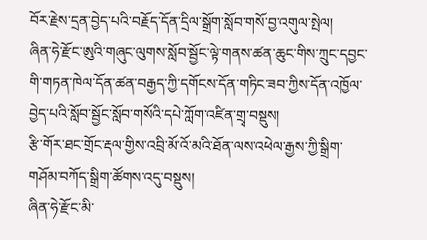བོར་རྗེས་དྲན་བྱེད་པའི་བརྗོད་དོན་དྲིལ་སྒྲོག་སློབ་གསོ་བྱ་འགུལ་སྤེལ།
ཞིན་ཧེ་རྫོང་ཨུའི་གཞུང་ལུགས་སློབ་སྦྱོང་ལྟེ་གནས་ཚན་ཆུང་གིས་ཀྲུང་དབྱང་གི་གཏན་ཁེལ་དོན་ཚན་བརྒྱད་ཀྱི་དགོངས་དོན་གཏིང་ཟབ་ཀྱིས་དོན་འཁྱོལ་བྱེད་པའི་སློབ་སྦྱོང་སློབ་གསོའི་དཔེ་ཀློག་འཛིན་གྲྭ་བསྡུས།
རྩི་གོར་ཐང་གྲོང་རྡལ་གྱིས་འབྲི་མོ་འོ་མའི་ཐོན་ལས་འཕེལ་རྒྱས་ཀྱི་སྒྲིག་གཤོམ་བཀོད་སྒྲིག་ཚོགས་འདུ་བསྡུས།
ཞིན་ཧེ་རྫོང་མི་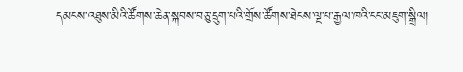དམངས་འཐུས་མིའི་ཚོགས་ཆེན་སྐབས་བཅུ་དྲུག་པའི་གྲོས་ཚོགས་ཐེངས་ལྔ་པ་རྒྱལ་ཁའི་ངང་མཇུག་སྒྲིལ།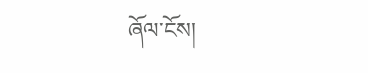ཞོལ་ངོས།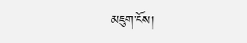མཇུག་ངོས།